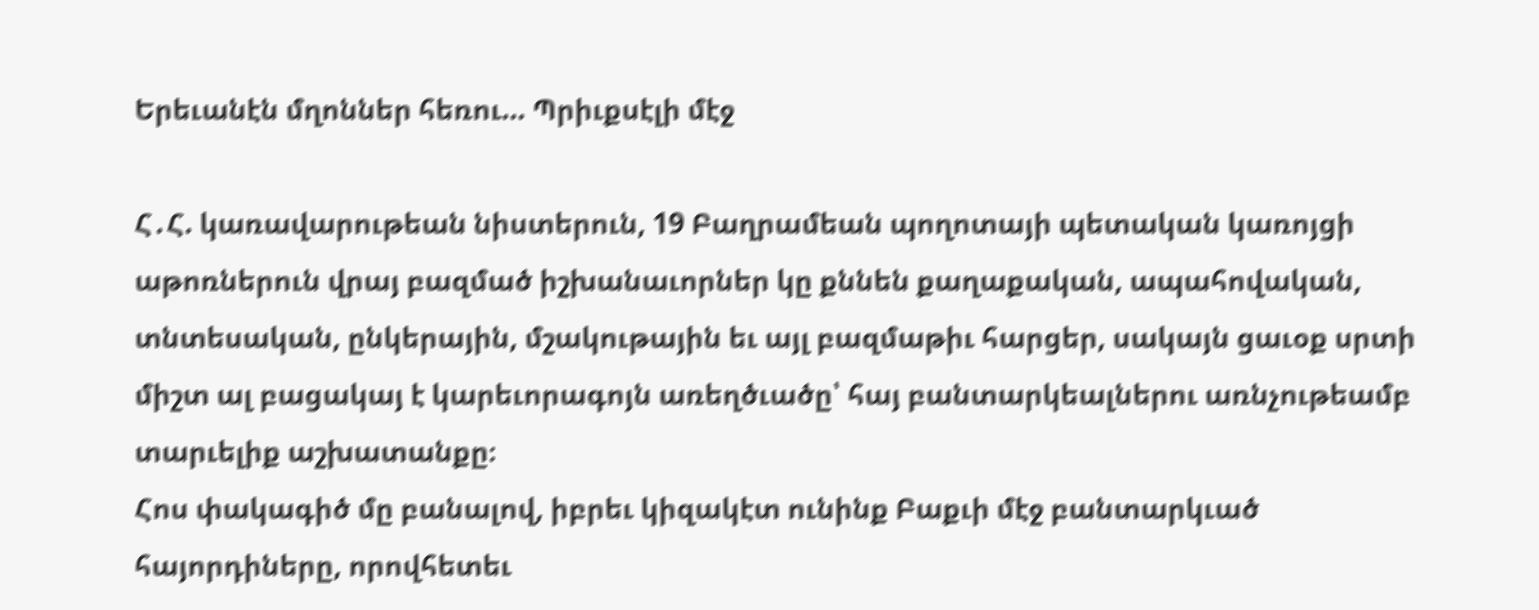Երեւանէն մղոններ հեռու… Պրիւքսէլի մէջ

Հ․Հ. կառավարութեան նիստերուն, 19 Բաղրամեան պողոտայի պետական կառոյցի աթոռներուն վրայ բազմած իշխանաւորներ կը քննեն քաղաքական, ապահովական, տնտեսական, ընկերային, մշակութային եւ այլ բազմաթիւ հարցեր, սակայն ցաւօք սրտի միշտ ալ բացակայ է կարեւորագոյն առեղծւածը՝ հայ բանտարկեալներու առնչութեամբ տարւելիք աշխատանքը։
Հոս փակագիծ մը բանալով, իբրեւ կիզակէտ ունինք Բաքւի մէջ բանտարկւած հայորդիները, որովհետեւ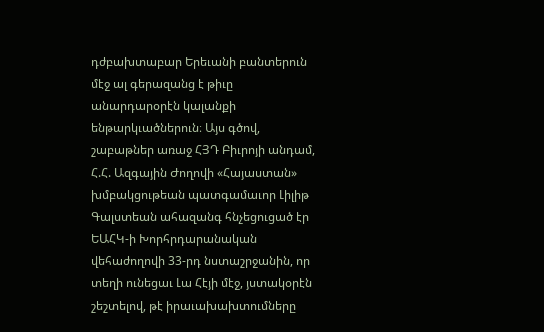դժբախտաբար Երեւանի բանտերուն մէջ ալ գերազանց է թիւը անարդարօրէն կալանքի ենթարկւածներուն։ Այս գծով, շաբաթներ առաջ ՀՅԴ Բիւրոյի անդամ, Հ.Հ. Ազգային Ժողովի «Հայաստան» խմբակցութեան պատգամաւոր Լիլիթ Գալստեան ահազանգ հնչեցուցած էր ԵԱՀԿ-ի Խորհրդարանական վեհաժողովի 33-րդ նստաշրջանին, որ տեղի ունեցաւ Լա Հէյի մէջ, յստակօրէն շեշտելով, թէ իրաւախախտումները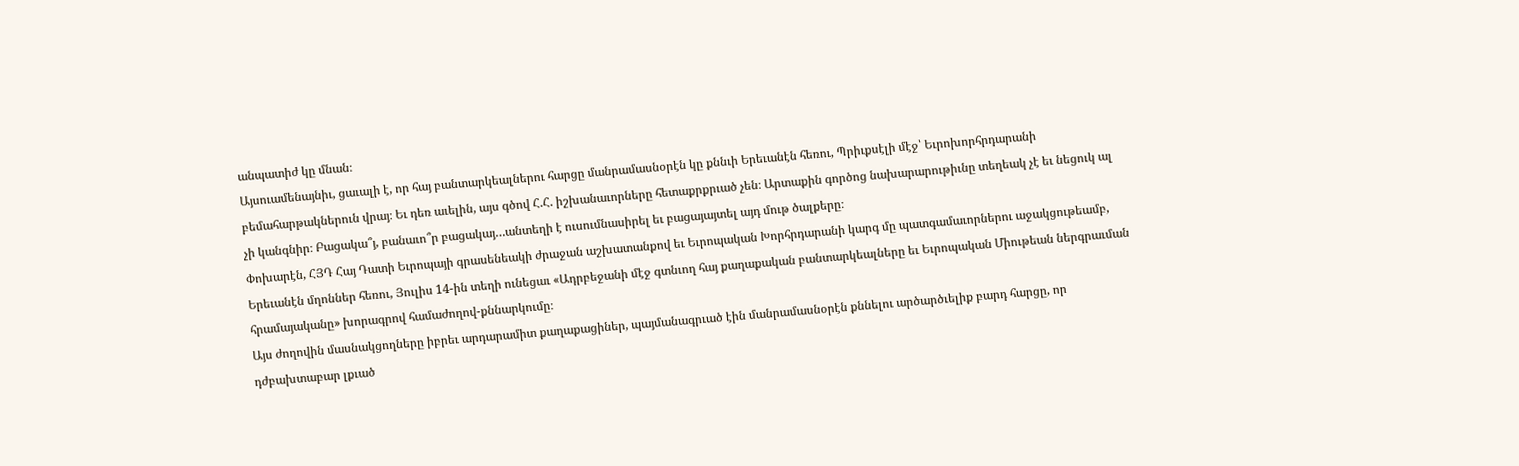անպատիժ կը մնան։
Այսուամենայնիւ, ցաւալի է, որ հայ բանտարկեալներու հարցը մանրամասնօրէն կը քննւի Երեւանէն հեռու, Պրիւքսէլի մէջ՝ Եւրոխորհրդարանի բեմահարթակներուն վրայ։ Եւ դեռ աւելին, այս գծով Հ.Հ. իշխանաւորները հետաքրքրւած չեն։ Արտաքին գործոց նախարարութիւնը տեղեակ չէ եւ նեցուկ ալ չի կանգնիր։ Բացակա՞յ, բանաւո՞ր բացակայ…անտեղի է ուսումնասիրել եւ բացայայտել այդ մութ ծալքերը։
Փոխարէն, ՀՅԴ Հայ Դատի Եւրոպայի գրասենեակի ժրաջան աշխատանքով եւ Եւրոպական Խորհրդարանի կարգ մը պատգամաւորներու աջակցութեամբ, Երեւանէն մղոններ հեռու, Յուլիս 14-ին տեղի ունեցաւ «Ադրբեջանի մէջ գտնւող հայ քաղաքական բանտարկեալները եւ Եւրոպական Միութեան ներգրաւման հրամայականը» խորագրով համաժողով-քննարկումը։
Այս ժողովին մասնակցողները իբրեւ արդարամիտ քաղաքացիներ, պայմանագրւած էին մանրամասնօրէն քննելու արծարծւելիք բարդ հարցը, որ դժբախտաբար լքւած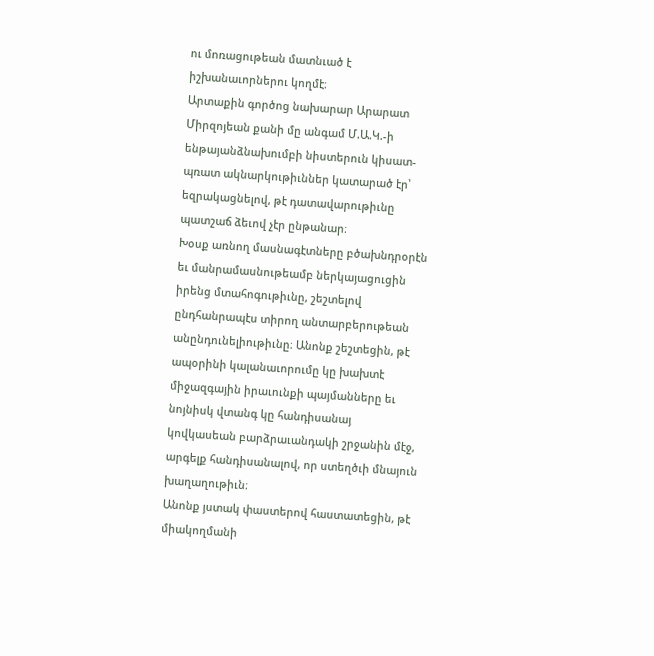ու մոռացութեան մատնւած է իշխանաւորներու կողմէ։
Արտաքին գործոց նախարար Արարատ Միրզոյեան քանի մը անգամ Մ.Ա.Կ.-ի ենթայանձնախումբի նիստերուն կիսատ-պռատ ակնարկութիւններ կատարած էր՝ եզրակացնելով, թէ դատավարութիւնը պատշաճ ձեւով չէր ընթանար։
Խօսք առնող մասնագէտները բծախնդրօրէն եւ մանրամասնութեամբ ներկայացուցին իրենց մտահոգութիւնը, շեշտելով ընդհանրապէս տիրող անտարբերութեան անընդունելիութիւնը։ Անոնք շեշտեցին, թէ ապօրինի կալանաւորումը կը խախտէ միջազգային իրաւունքի պայմանները եւ նոյնիսկ վտանգ կը հանդիսանայ կովկասեան բարձրաւանդակի շրջանին մէջ, արգելք հանդիսանալով, որ ստեղծւի մնայուն խաղաղութիւն։
Անոնք յստակ փաստերով հաստատեցին, թէ միակողմանի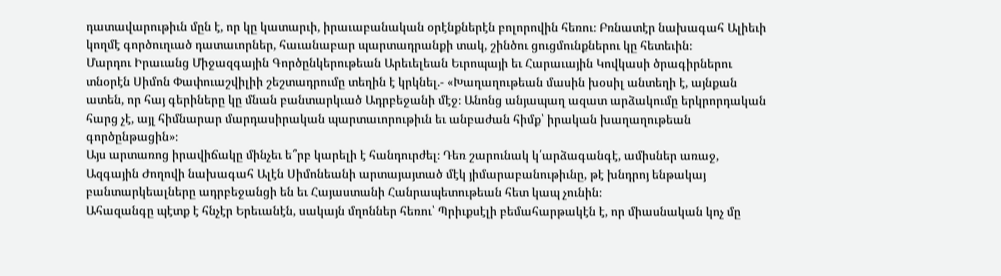դատավարութիւն մըն է, որ կը կատարւի, իրաւաբանական օրէնքներէն բոլորովին հեռու։ Բռնատէր նախագահ Ալիեւի կողմէ գործուղւած դատաւորներ, հաւանաբար պարտադրանքի տակ, շինծու ցուցմունքներու կը հետեւին։
Մարդու Իրաւանց Միջազգային Գործընկերութեան Արեւելեան Եւրոպայի եւ Հարաւային Կովկասի ծրագիրներու տնօրէն Սիմոն Փափուաշվիլիի շեշտադրումը տեղին է կրկնել.- «Խաղաղութեան մասին խօսիլ անտեղի է, այնքան ատեն, որ հայ գերիները կը մնան բանտարկւած Ադրբեջանի մէջ։ Անոնց անյապաղ ազատ արձակումը երկրորդական հարց չէ, այլ հիմնարար մարդասիրական պարտաւորութիւն եւ անբաժան հիմք՝ իրական խաղաղութեան գործընթացին»։
Այս արտառոց իրավիճակը մինչեւ ե՞րբ կարելի է հանդուրժել։ Դեռ շարունակ կ՛արձագանգէ, ամիսներ առաջ, Ազգային Ժողովի նախագահ Ալէն Սիմոնեանի արտայայտած մէկ յիմարաբանութիւնը, թէ խնդրոյ ենթակայ բանտարկեալները ադրբեջանցի են եւ Հայաստանի Հանրապետութեան հետ կապ չունին։
Ահազանգը պէտք է հնչէր Երեւանէն, սակայն մղոններ հեռու՝ Պրիւքսէլի բեմահարթակէն է, որ միասնական կոչ մը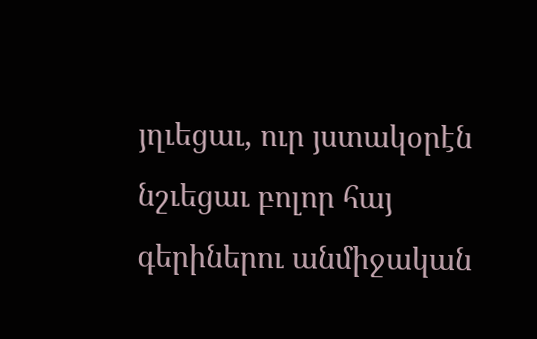յղւեցաւ, ուր յստակօրէն նշւեցաւ բոլոր հայ գերիներու անմիջական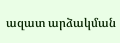ազատ արձակման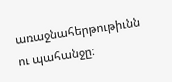առաջնահերթութիւնն ու պահանջը։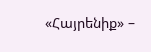«Հայրենիք» –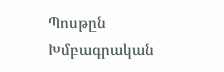Պոսթըն
Խմբագրական